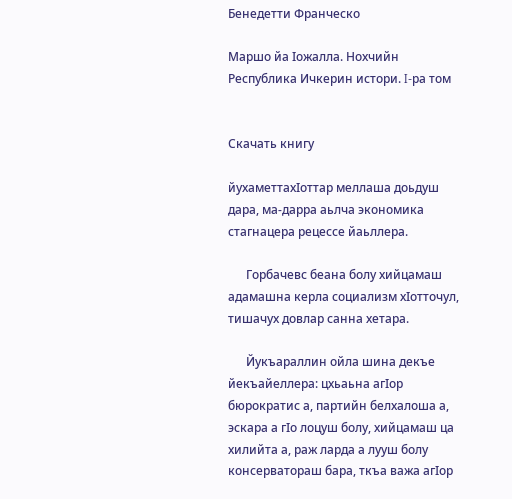Бенедетти Франческо

Маршо йа Iожалла. Нохчийн Республика Ичкерин истори. I-ра том


Скачать книгу

йухаметтахIоттар меллаша доьдуш дара, ма-дарра аьлча экономика стагнацера рецессе йаьллера.

      Горбачевс беана болу хийцамаш адамашна керла социализм хIотточул, тишачух довлар санна хетара.

      Йукъараллин ойла шина декъе йекъайеллера: цхьаьна агIор бюрократис а, партийн белхалоша а, эскара а гIо лоцуш болу, хийцамаш ца хилийта а, раж ларда а лууш болу консерватораш бара, ткъа важа агIор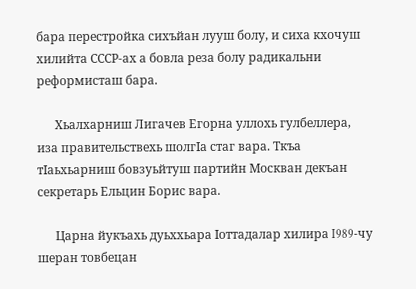бара перестройка сихъйан лууш болу, и сиха кхочуш хилийта СССР-ах а бовла реза болу радикальни реформисташ бара.

      Хьалхарниш Лигачев Егорна уллохь гулбеллера, иза правительствехь шолгIа стаг вара. Ткъа тIаьхьарниш бовзуьйтуш партийн Москван декъан секретарь Ельцин Борис вара.

      Царна йукъахь дуьххьара Iоттадалар хилира I989-чу шеран товбецан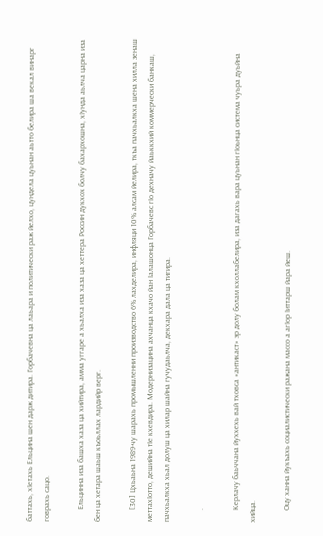баттахь, хIетахь Ельцина шен дарж дитира. Горбачевна ца лаьара и политически раж йелхо, цундела цуьнан аьтто белира ша векал винарг говрахь сацо.

      Ельцинна иза башха хаза ца хийтира, амма уггаре а хьалха иза хаза ца хеттера Россин дукхох болчу бахархошна, хIунда аьлча царна иза бен ца хетара шаьш къоьллах лардийр верг.

      [30] Цхьаьна 1989-чу шарахь промышленни производство 6% лахделира, инфляци 10% алсам йелира, ткъа пачхьалкха шена хилла зенаш меттахIотто, дешийна тIе кхевдира. Модернизацина ахчанца кхачо йан Iалашонца Горбачевс гIо дехначу йаьккхий коммерчески банкаш, пачхьалкха хьал долуш ца хилар шайна гучудаьлча, декхара дала ца тигира.

      .

      Керлачу баьччана йуххехь вай тховса «антикаст» эр долу болам кхоллабелира, иза дагахь вара цуьнан гIоьнца система чуьра дуьйна хийца.

      Оцу ханна йукъахь социалистически ражана массо а агIор Iиттарш йара йеш.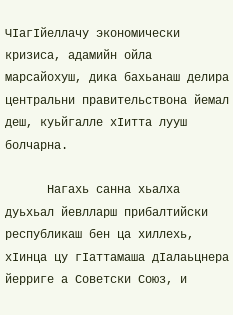ЧIагIйеллачу экономически кризиса, адамийн ойла марсайохуш, дика бахьанаш делира центральни правительствона йемал деш, куьйгалле хIитта лууш болчарна.

      Нагахь санна хьалха дуьхьал йевлларш прибалтийски республикаш бен ца хиллехь, хIинца цу гIаттамаша дIалаьцнера йерриге а Советски Союз, и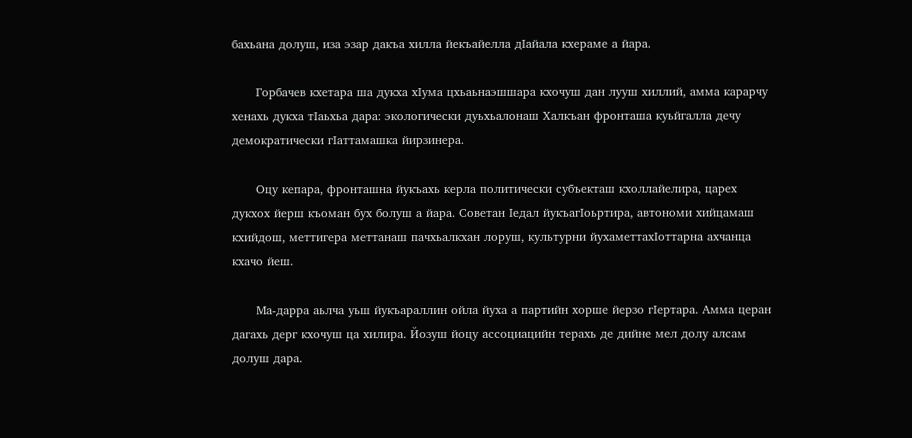бахьана долуш, иза эзар дакъа хилла йекъайелла дIайала кхераме а йара.

      Горбачев кхетара ша дукха хIума цхьаьнаэшшара кхочуш дан лууш хиллий, амма карарчу хенахь дукха тIаьхьа дара: экологически дуьхьалонаш Халкъан фронташа куьйгалла дечу демократически гIаттамашка йирзинера.

      Оцу кепара, фронташна йукъахь керла политически субъекташ кхоллайелира, царех дукхох йерш къоман бух болуш а йара. Советан Iедал йукъагIоьртира, автономи хийцамаш кхийдош, меттигера меттанаш пачхьалкхан лоруш, культурни йухаметтахIоттарна ахчанца кхачо йеш.

      Ма-дарра аьлча уьш йукъараллин ойла йуха а партийн хорше йерзо гIертара. Амма церан дагахь дерг кхочуш ца хилира. Йозуш йоцу ассоциацийн терахь де дийне мел долу алсам долуш дара.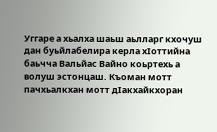Уггаре а хьалха шаьш аьлларг кхочуш дан буьйлабелира керла хIоттийна баьчча Вальйас Вайно коьртехь а волуш эстонцаш. Къоман мотт пачхьалкхан мотт дIакхайкхоран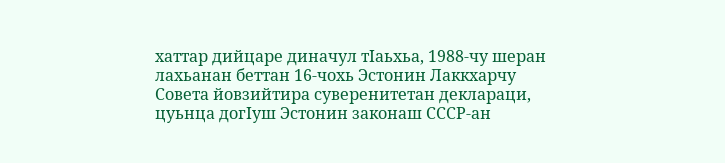хаттар дийцаре диначул тIаьхьа, 1988-чу шеран лахьанан беттан 16-чохь Эстонин Лаккхарчу Совета йовзийтира суверенитетан деклараци, цуьнца догIуш Эстонин законаш СССР-ан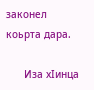законел коьрта дара.

      Иза хIинца